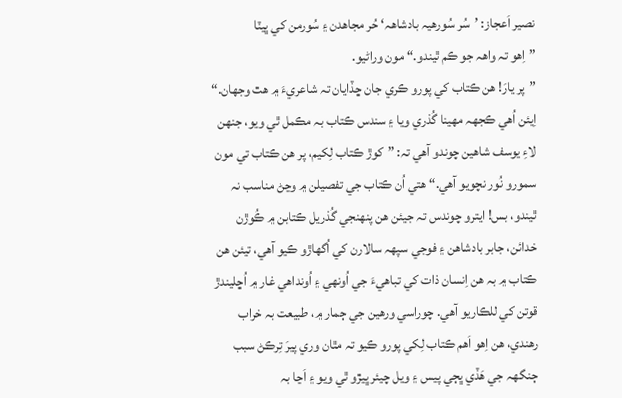نصير اَعجاز: ’سُر سُورهيہ بادشاھہ‘ حُر مجاهدن ۽ سُورمن کي ڀيٽا
”اِهو تہ واھہ جو ڪم ٿيندو.“ مون وراڻيو.
”پر يارَ! هن ڪتاب کي پورو ڪري جان ڇڏايان تہ شاعريءَ ۾ هٿ وجهان.“
اِيئن اُهي ڪجهہ مھينا گُذري ويا ۽ سندس ڪتاب بہ مڪمل ٿي ويو، جنھن لاءِ يوسف شاهين چوندو آهي تہ: ”کوڙ ڪتاب لِکيم، پر هن ڪتاب تي مون سمورو نُور نچويو آهي.“ هتي اُن ڪتاب جي تفصيلن ۾ وڃڻ مناسب نہ ٿيندو، بس! ايترو چوندس تہ جيئن هن پنھنجي گُذريل ڪتابن ۾ ڪُوڙن خدائن، جابر بادشاهن ۽ فوجي سپھہ سالارن کي اُگهاڙو ڪيو آهي، تيئن هن ڪتاب ۾ بہ هن اِنسان ذات کي تباهيءَ جي اُونھي ۽ اُونداهي غار ۾ اُڇليندڙ قوتن کي للڪاريو آهي. چوراسي ورهين جي ڄمار ۾، طبيعت بہ خراب رهندي، هن اِهو اَهم ڪتاب لِکي پورو ڪيو تہ مٿان وري پيرَ تِرڪڻ سبب ڄنگهہ جي هَڏي ڀڄي پيس ۽ ويل چيئر ڀيڙو ٿي ويو ۽ اَڃا بہ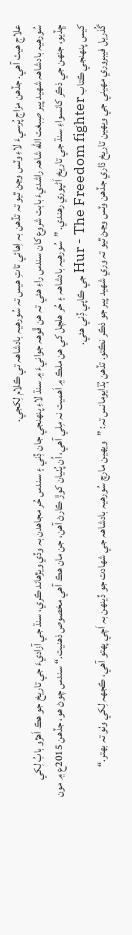علاج هيٺ آهي. جڏهن مزاج پُرسيءَ لاءِ وٽس وڃڻ ٿيو تہ تڏهن بہ اِهائي تاتِ هيس تہ سُورهيہ بادشاھہ تي ڪلام لِکجي.
سُورهيہ بادشاھہ شھيد پير صِبغت الله شاھہ راشديءَ بابت شروع کان سندس راءِ هئي تہ هن ڦوھہ جوانيءَ ۾ سنڌ لاءِ پنھنجي جان ڏِني ۽ سندس حُر مجاهدن بہ وڏي ويڙهاند ڪري، سنڌ جي آزاديءَ جي تاريخ جو هڪ اَهڙو بابُ لِکي ڇڏيو، جنھن جي ذڪر کانسواءِ سنڌ جي تاريخ اَڻپوري رهندي. ”سُورهيہ بادشاھہ ۽ حُر هلچل کي هن ملڪ ۾ اَهميت نہ مِلي آهي، اُن پُٺيان کوڙ ڪارڻ آهن، جن مان هڪ آهي مخصوص ذهنيت.“ سندس چوڻ هو، جڏهن 2015ع ۾ مون کيس پنھنجي ڪتاب Hur - The Freedom fighter جي ڪاپي ڏِني هئي.
گُذريل فيبروري مھيني جي ويھين تاريخ ڌاري جڏهن وٽس وڃڻ ٿيو تہ وري شھيد پير جو ذڪر نڪتو. تڏهن ٻُڌايومانس تہ: ”ويھين مارچ سُورهيہ بادشاھہ جي شھادت جو ڏينھن بہ اَچي پھتو آهي، ڪجهہ لِکي وٺو تہ بھتر.“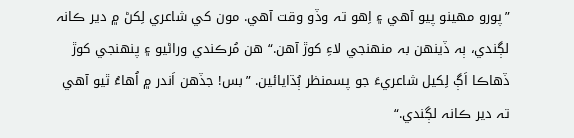”پورو مھينو پيو آهي ۽ اِهو تہ وڏو وقت آهي. مون کي شاعري لِکڻ ۾ دير ڪانہ لڳندي، ٻہ ڏينھن بہ منھنجي لاءِ کوڙ آهن.“ هن مُرڪندي وراڻيو ۽ پنھنجي کوڙ ڏهاڪا اَڳ لِکيل شاعريءَ جو پسمنظر ٻُڌايائين. ”بس! جڏهن اَندر ۾ اُهاءُ ٿيو آهي تہ دير ڪانہ لڳندي.“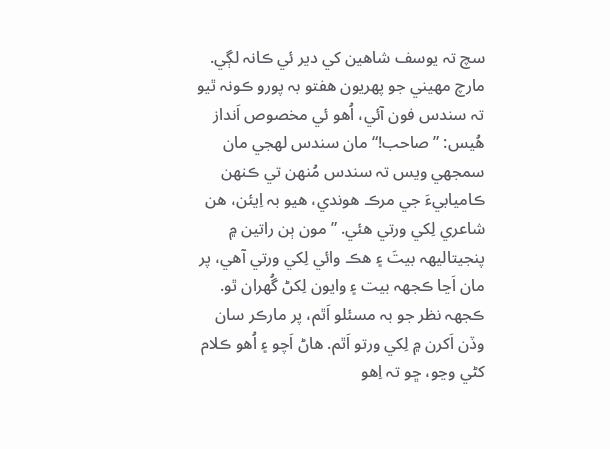سچ تہ يوسف شاهين کي دير ئي ڪانہ لڳي. مارچ مھيني جو پھريون هفتو بہ پورو ڪونہ ٿيو تہ سندس فون آئي، اُهو ئي مخصوص اَنداز هُيس: ”صاحب!“ مان سندس لھجي مان سمجهي ويس تہ سندس مُنھن تي ڪنھن ڪاميابيءَ جي مرڪ هوندي، هيو بہ اِيئن، هن شاعري لِکي ورتي هئي. ”مون ٻن راتين ۾ پنجيتاليھہ بيتَ ۽ هڪ وائي لِکي ورتي آهي، پر مان اَڃا ڪجهہ بيت ۽ وايون لِکڻ گُهران ٿو. ڪجهہ نظر جو بہ مسئلو اَٿم، پر مارڪر سان وڏن اَکرن ۾ لِکي ورتو اَٿم. هاڻ اَچو ۽ اُهو ڪلام کڻي وڃو، ڇو تہ اِهو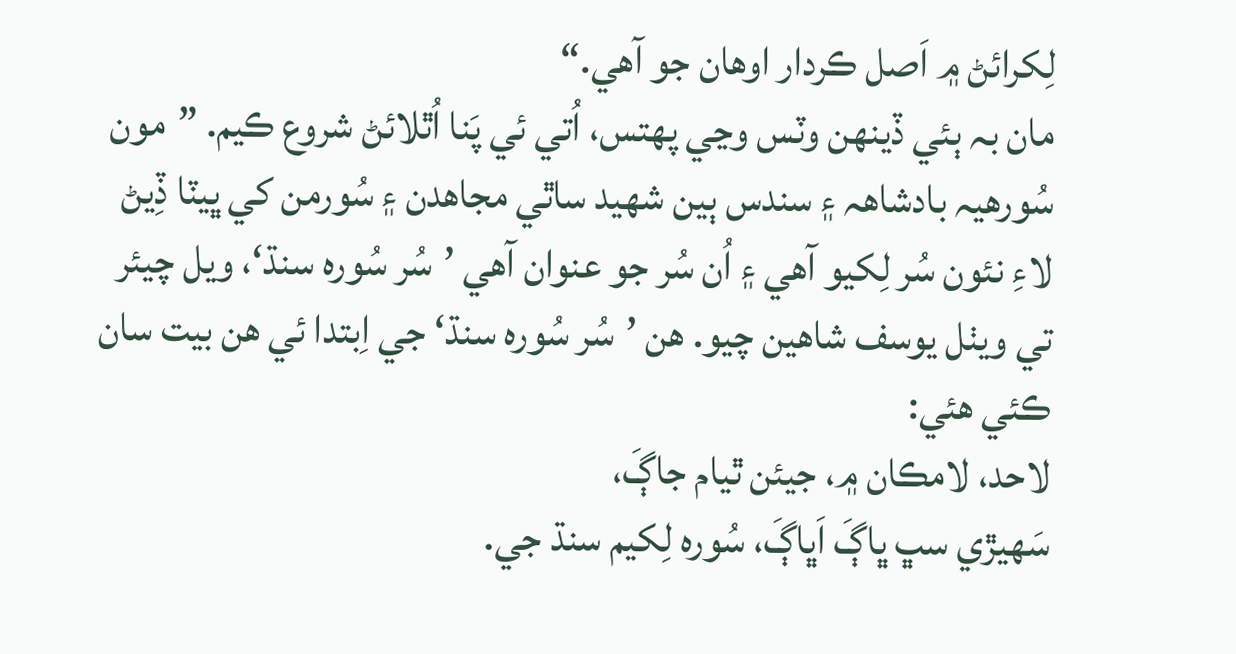لِکرائڻ ۾ اَصل ڪردار اوهان جو آهي.“
مان بہ ٻئي ڏينھن وٽس وڃي پھتس، اُتي ئي پَنا اُٿلائڻ شروع ڪيم. ”مون سُورهيہ بادشاھہ ۽ سندس ٻين شھيد ساٿي مجاهدن ۽ سُورمن کي ڀيٽا ڏِيڻ لاءِ نئون سُر لِکيو آهي ۽ اُن سُر جو عنوان آهي ’سُر سُوره سنڌ‘، ويل چيئر تي ويٺل يوسف شاهين چيو. هن ’سُر سُوره سنڌ‘ جي اِبتدا ئي هن بيت سان ڪئي هئي:
لاحد، لامڪان ۾، جيئن ٿيام جاڳَ،
سَھيڙي سڀ ڀاڳَ اَڀاڳَ، سُوره لِکيم سنڌ جي.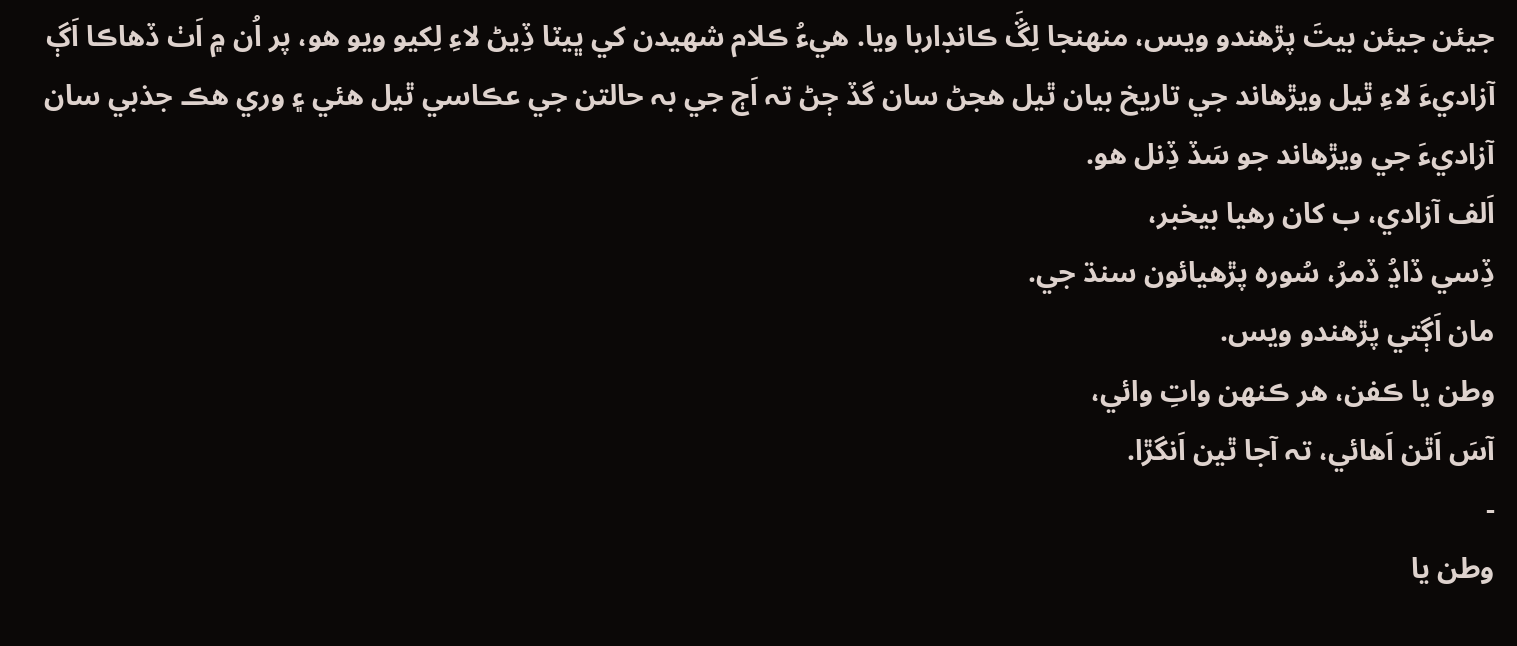جيئن جيئن بيتَ پڙهندو ويس، منھنجا لِڱَ ڪانڊاربا ويا. هيءُ ڪلام شھيدن کي ڀيٽا ڏِيڻ لاءِ لِکيو ويو هو، پر اُن ۾ اَٺ ڏهاڪا اَڳ آزاديءَ لاءِ ٿيل ويڙهاند جي تاريخ بيان ٿيل هجڻ سان گڏ ڄڻ تہ اَڄ جي بہ حالتن جي عڪاسي ٿيل هئي ۽ وري هڪ جذبي سان آزاديءَ جي ويڙهاند جو سَڏ ڏِنل هو.
اَلف آزادي، ب کان رهيا بيخبر،
ڏِسي ڏاڍُ ڏمرُ، سُوره پڙهيائون سنڌ جي.
مان اَڳتي پڙهندو ويس.
وطن يا ڪفن، هر ڪنھن واتِ وائي،
آسَ اَٿن اَهائي، تہ آجا ٿين اَنگڙا.
-
وطن يا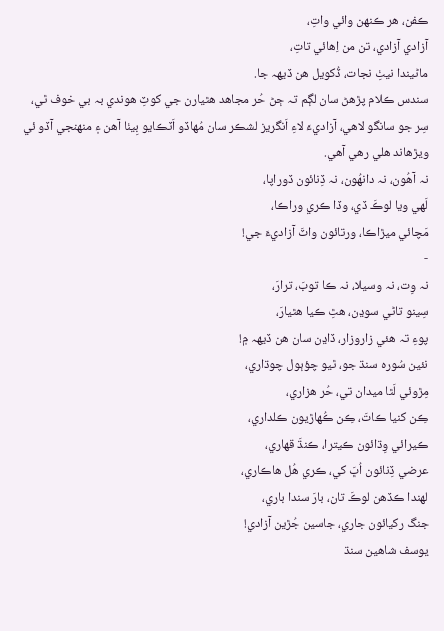ڪفن، هر ڪنھن وائي واتِ،
آزادي آزادي، تن من اِهائي تاتِ،
ماڻيندا نيٺِ نجات، ڏُکويل هن ڏيھہ جا.
سندس ڪلام پڙهڻ سان لڳم تہ ڄڻ حُر مجاهد هٿيارن جي کوٽِ هوندي بہ بي خوف ٿي، سِر جو سانگو لاهي، آزاديءَ لاءِ اَنگريز لشڪر سان مُھاڏو اَٽڪايو بِيٺا آهن ۽ منھنجي آڏو ئي ويڙهاند هلي رهي آهي.
نہ آهُون، نہ دانھُون، نہ ڏِنائون ڏوراپا،
لَھي ويا لوڪَ ڏي، وڏا ڪري وراڪا،
مَچائي ميڙاڪا، ورتائون واٽَ آزاديءَ جي!
-
نہ وِت، نہ وسيلا، نہ ڪا توبَ، ترارَ،
سِينو تاڻي سوڍن، هٿِ ڪيا هٿيارَ،
پوءِ تہ هئي زاروزار، ڏاڍن سان هن ڏيھہ ۾!
نئين سُوره سنڌ جو، ٿيو چؤٻول چوڌاري،
مِڙوئي لَٿا ميدان تي، حُر هزاري،
ڪِن کنيا ڪاتَ، ڪِن ڪُھاڙيون ڪلداري،
ڪيرائي وِڌائون ڪيترا، ڪنڌَ قھاري،
عرضي ڏِنائون اُڀَ کي، ڪري هُل هاڪاري،
لھندا ڪڏهن لوڪَ تان، بارَ سندا باري،
جنگ رکيائون جاري، جاسين جُڙين آزادي!
يوسف شاهين سنڌ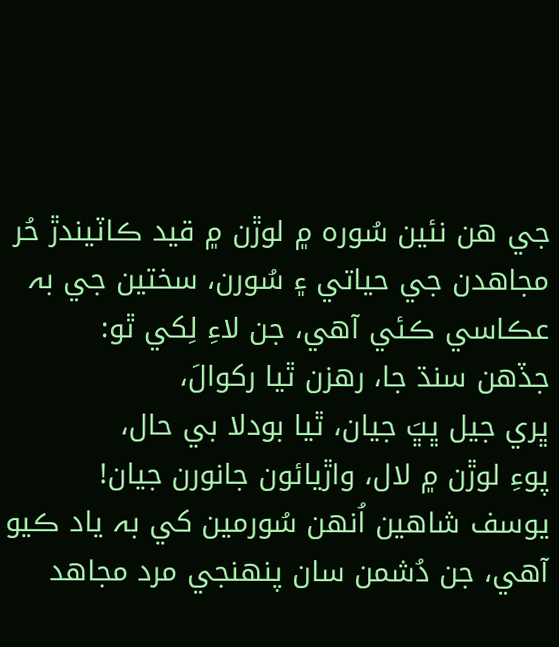جي هن نئين سُوره ۾ لوڙن ۾ قيد ڪاٽيندڙ حُر مجاهدن جي حياتي ۽ سُورن، سختين جي بہ عڪاسي ڪئي آهي، جن لاءِ لِکي ٿو:
جڏهن سنڌ جا، رهزن ٿيا رکوالَ،
ڀري جيل ڀڀَ جيان، ٿيا بودلا بي حال،
پوءِ لوڙن ۾ لال، واڙيائون جانورن جيان!
يوسف شاهين اُنھن سُورمين کي بہ ياد ڪيو آهي، جن دُشمن سان پنھنجي مرد مجاهد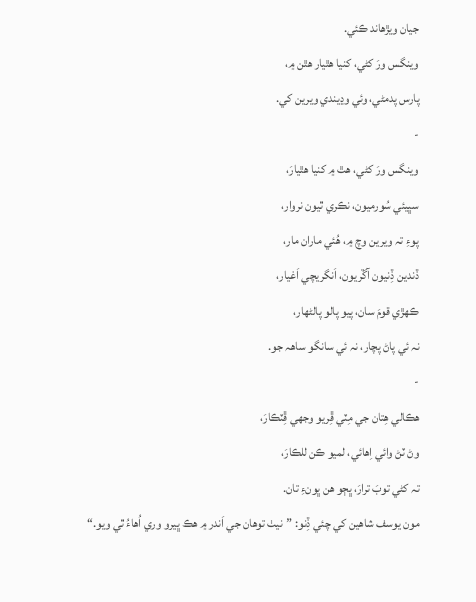جيان ويڙهاند ڪئي.
وينگس ورَ کڻي، کنيا هٿيار هٿن ۾،
پارس پدمڻي، وئي وڍيندي ويرين کي.
-
وينگس ورَ کڻي، هٿ ۾ کنيا هٿيارَ،
سڀيئي سُورميون، نڪري ٿيون نروار،
پوءِ تہ ويرين وچ ۾، هُئي ماران مار،
ڏندين ڏِنيون آڱريون، اَنگريچي اَغيار،
ڪھڙي قومَ سان، پيو پالو پالڻھار،
نہ ئي پاڻ پچار، نہ ئي سانگو ساھہ جو.
-
هڪالي هِتان جي مِٽي ڦِريو وجهي ڦِٽڪارَ،
وڻ ٽڻ وائي اِهائي، لميو ڪن للڪارَ،
تہ کڻي توبَ ترارَ، ڀڄو هن ڀونءِ تان.
مون يوسف شاهين کي چئي ڏِنو: ”نيٺ توهان جي اَندر ۾ هڪ ڀيرو وري اُهاءُ ٿي ويو.“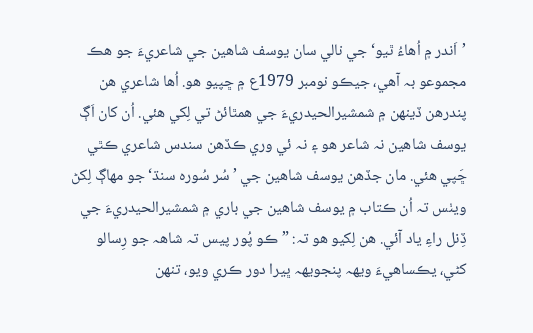’اَندر ۾ اُهاءُ ٿيو‘ جي نالي سان يوسف شاهين جي شاعريءَ جو هڪ مجموعو بہ آهي، جيڪو نومبر 1979ع ۾ ڇپيو هو. اُها شاعري هن پندرهن ڏينھن ۾ شمشيرالحيدريءَ جي همٿائڻ تي لِکي هئي. اُن کان اَڳ يوسف شاهين نہ شاعر هو ۽ نہ ئي وري ڪڏهن سندس شاعري ڪٿي ڇَپي هئي. مان جڏهن يوسف شاهين جي ’سُر سُوره سنڌ‘ جو مھاڳ لِکڻ ويٺس تہ اُن ڪتاب ۾ يوسف شاهين جي باري ۾ شمشيرالحيدريءَ جي ڏِنل راءِ ياد آئي. هن لِکيو هو تہ: ”ڪو پُور پيس تہ شاھہ جو رِسالو کڻي، يڪساهيءَ ويھہ پنجويھہ ڀيرا دور ڪري ويو، تنھن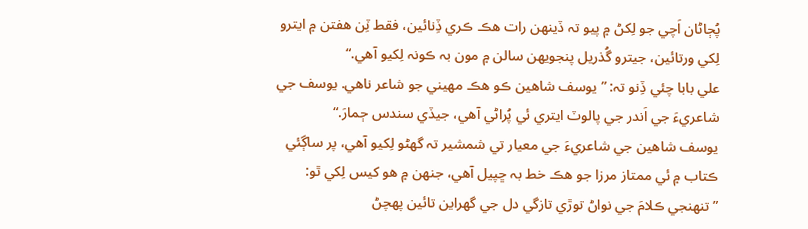پُڄاڻان اَچي جو لِکڻ ۾ پيو تہ ڏينھن رات هڪ ڪري ڏِنائين، فقط ٽِن هفتن ۾ ايترو لِکي ورتائين، جيترو گُذريل پنجويھن سالن ۾ مون بہ ڪونہ لِکيو آهي.“
علي بابا چئي ڏِنو تہ: ”يوسف شاهين ڪو هڪ مھيني جو شاعر ناهي. يوسف جي شاعريءَ جي اَندر جي پالوٽ ايتري ئي پُراڻي آهي، جيڏي سندس ڄمارَ.“
يوسف شاهين جي شاعريءَ جي معيار تي شمشير تہ گهڻو لِکيو آهي، پر ساڳئي ڪتاب ۾ ئي ممتاز مرزا جو هڪ خط بہ ڇپيل آهي، جنھن ۾ هو کيس لِکي ٿو: ”تنھنجي ڪلامَ جي نواڻ توڙي تازگي دل جي گهراين تائين پھچڻ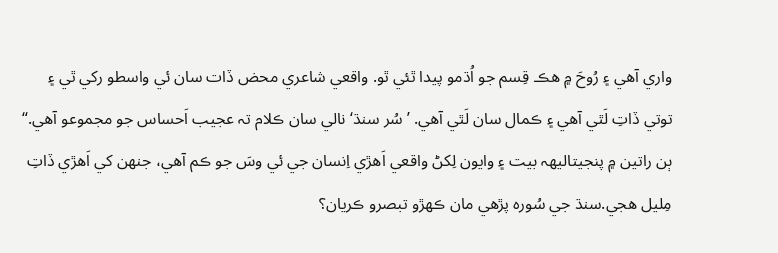واري آهي ۽ رُوحَ ۾ هڪ قِسم جو اُڌمو پيدا ٿئي ٿو. واقعي شاعري محض ڏات سان ئي واسطو رکي ٿي ۽ توتي ڏاتِ لَٿي آهي ۽ ڪمال سان لَٿي آهي. ’سُر سنڌ‘ نالي سان ڪلام تہ عجيب اَحساس جو مجموعو آهي.“
ٻن راتين ۾ پنجيتاليھہ بيت ۽ وايون لِکڻ واقعي اَهڙي اِنسان جي ئي وسَ جو ڪم آهي، جنھن کي اَهڙي ڏاتِ مِليل هجي.سنڌ جي سُوره پڙهي مان ڪھڙو تبصرو ڪريان؟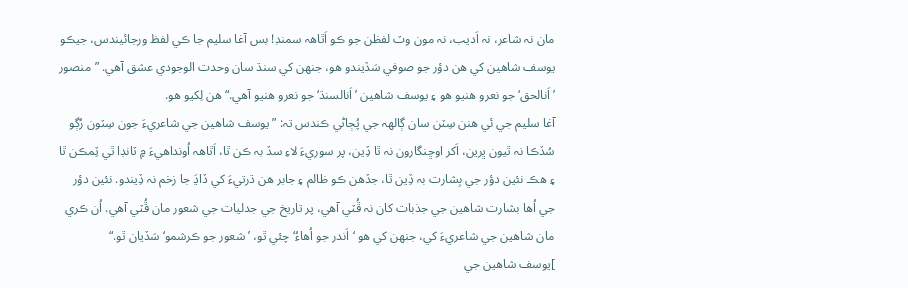مان نہ شاعر، نہ اَديب، نہ مون وٽ لفظن جو ڪو اَٿاھہ سمنڊ! بس آغا سليم جا ڪي لفظ ورجائيندس، جيڪو يوسف شاهين کي هن دؤر جو صوفي سَڏيندو هو، جنھن کي سنڌ سان وحدت الوجودي عشق آهي. ”منصور ’اَنالحق‘ جو نعرو هنيو هو ۽ يوسف شاهين ’اَنالسنڌ‘ جو نعرو هنيو آهي.“ هن لِکيو هو.
آغا سليم جي ئي هنن سِٽن سان ڳالھہ جي پُڄاڻي ڪندس تہ: ”يوسف شاهين جي شاعريءَ جون سِٽون رُڳو سُڏڪا نہ ٿيون ڀرين، اَکر اوڇنگارون نہ ٿا ڏِين، پر سوريءَ لاءِ سڏ بہ ڪن ٿا، اَٿاھہ اُونداهيءَ ۾ ٽانڊا ٿي ٽِمڪن ٿا ۽ هڪ نئين دؤر جي بِشارت بہ ڏِين ٿا، جڏهن ڪو ظالم ۽ جابر هن ڌرتيءَ کي ڏاڍَ جا زخم نہ ڏِيندو. نئين دؤر جي اُها بشارت شاهين جي جذبات کان نہ ڦُٽي آهي، پر تاريخ جي جدليات جي شعور مان ڦُٽي آهي. اُن ڪري مان شاهين جي شاعريءَ کي، جنھن کي هو ‘اَندر جو اُهاءُ‘ چئي ٿو، ’شعور جو ڪرشمو‘ سَڏيان ٿو.“
]يوسف شاهين جي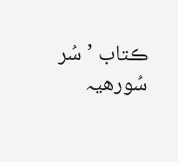ڪتاب ’سُر سُورهيہ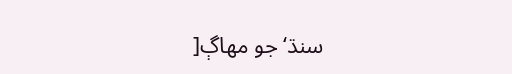سنڌ‘ جو مھاڳ[